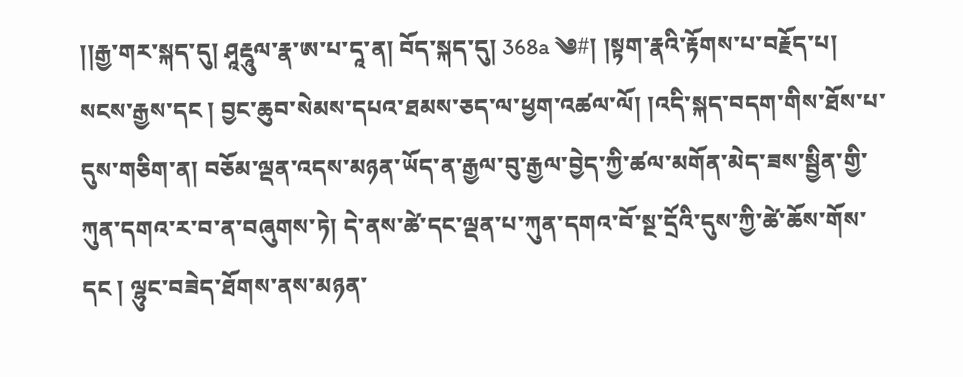།།རྒྱ་གར་སྐད་དུ། ཤཱརྡཱུལ་རྣ་ཨ་པ་དཱ་ན། བོད་སྐད་དུ། 368a ༄#། །སྟག་རྣའི་རྟོགས་པ་བརྗོད་པ། སངས་རྒྱས་དང ། བྱང་ཆུབ་སེམས་དཔའ་ཐམས་ཅད་ལ་ཕྱག་འཚལ་ལོ། །འདི་སྐད་བདག་གིས་ཐོས་པ་དུས་གཅིག་ན། བཅོམ་ལྡན་འདས་མཉན་ཡོད་ན་རྒྱལ་བུ་རྒྱལ་བྱེད་ཀྱི་ཚལ་མགོན་མེད་ཟས་སྦྱིན་གྱི་ཀུན་དགའ་ར་བ་ན་བཞུགས་ཏེ། དེ་ནས་ཚེ་དང་ལྡན་པ་ཀུན་དགའ་བོ་སྔ་དྲོའི་དུས་ཀྱི་ཚེ་ཆོས་གོས་དང ། ལྷུང་བཟེད་ཐོགས་ནས་མཉན་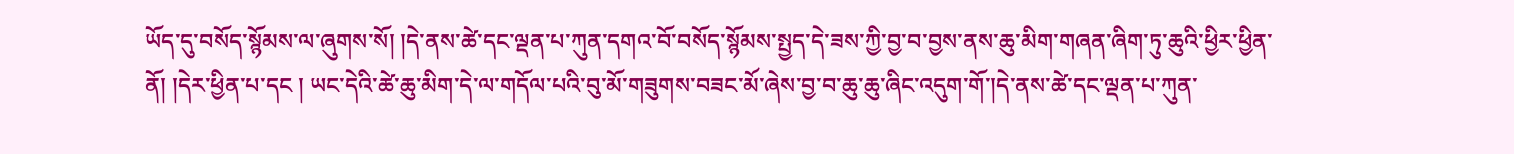ཡོད་དུ་བསོད་སྙོམས་ལ་ཞུགས་སོ། །དེ་ནས་ཚེ་དང་ལྡན་པ་ཀུན་དགའ་བོ་བསོད་སྙོམས་སྤྱད་དེ་ཟས་ཀྱི་བྱ་བ་བྱས་ནས་ཆུ་མིག་གཞན་ཞིག་ཏུ་ཆུའི་ཕྱིར་ཕྱིན་ནོ། །དེར་ཕྱིན་པ་དང ། ཡང་དེའི་ཚེ་ཆུ་མིག་དེ་ལ་གདོལ་པའི་བུ་མོ་གཟུགས་བཟང་མོ་ཞེས་བྱ་བ་ཆུ་ཆུ་ཞིང་འདུག་གོ་།དེ་ནས་ཚེ་དང་ལྡན་པ་ཀུན་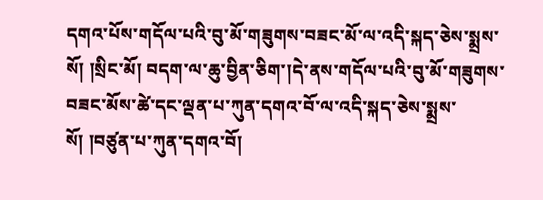དགའ་པོས་གདོལ་པའི་བུ་མོ་གཟུགས་བཟང་མོ་ལ་འདི་སྐད་ཅེས་སྨྲས་སོ། །སྲིང་མོ། བདག་ལ་ཆུ་བྱིན་ཅིག་།དེ་ནས་གདོལ་པའི་བུ་མོ་གཟུགས་བཟང་མོས་ཚེ་དང་ལྡན་པ་ཀུན་དགའ་བོ་ལ་འདི་སྐད་ཅེས་སྨྲས་སོ། །བཙུན་པ་ཀུན་དགའ་བོ།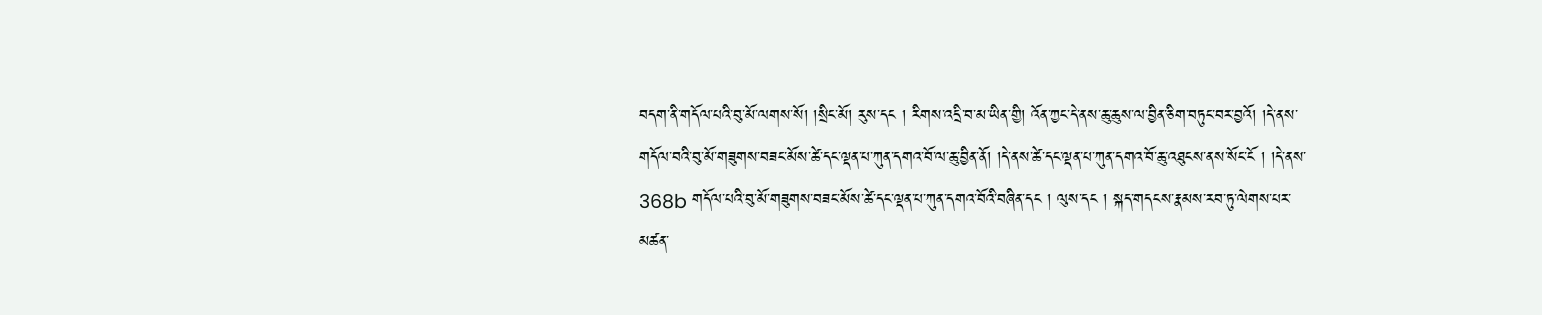བདག་ནི་གདོལ་པའི་བུ་མོ་ལགས་སོ། །སྲིང་མོ། རུས་དང ། རིགས་འདྲི་བ་མ་ཡིན་གྱི། འོན་ཀྱང་དེ་ནས་ཆུ་ཆུས་ལ་བྱིན་ཅིག་བཏུང་བར་བྱའོ། །དེ་ནས་གདོལ་བའི་བུ་མོ་གཟུགས་བཟང་མོས་ཚེ་དང་ལྡན་པ་ཀུན་དགའ་བོ་ལ་ཆུ་བྱིན་ནོ། །དེ་ནས་ཚེ་དང་ལྡན་པ་ཀུན་དགའ་བོ་ཆུ་འཐུངས་ནས་སོང་ངོ ། །དེ་ནས་ 368b གདོལ་པའི་བུ་མོ་གཟུགས་བཟང་མོས་ཚེ་དང་ལྡན་པ་ཀུན་དགའ་བོའི་བཞིན་དང ། ལུས་དང ། སྐད་གདངས་རྣམས་རབ་ཏུ་ལེགས་པར་མཚན་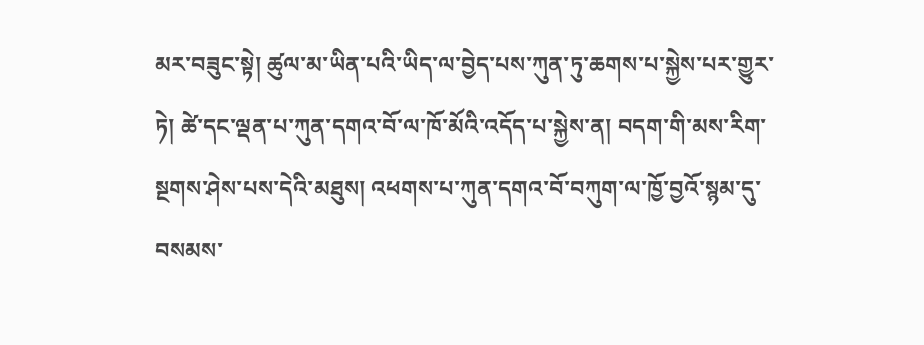མར་བཟུང་སྟེ། ཚུལ་མ་ཡིན་པའི་ཡིད་ལ་བྱེད་པས་ཀུན་ཏུ་ཆགས་པ་སྐྱེས་པར་གྱུར་ཏེ། ཚེ་དང་ལྡན་པ་ཀུན་དགའ་བོ་ལ་ཁོ་མོའི་འདོད་པ་སྐྱེས་ན། བདག་གི་མས་རིག་སྔགས་ཤེས་པས་དེའི་མཐུས། འཕགས་པ་ཀུན་དགའ་བོ་བཀུག་ལ་ཁྱོ་བྱའོ་སྙམ་དུ་བསམས་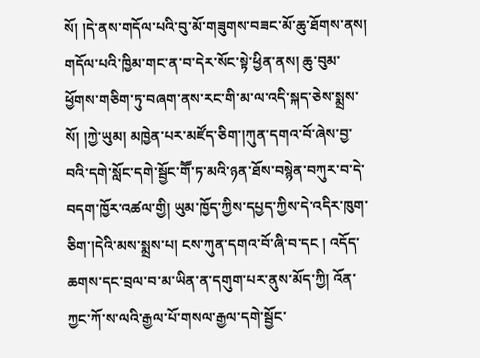སོ། །དེ་ནས་གདོལ་པའི་བུ་མོ་གཟུགས་བཟང་མོ་ཆུ་ཐོགས་ནས། གདོལ་པའི་ཁྱིམ་གང་ན་བ་དེར་སོང་སྟེ་ཕྱིན་ནས། ཆུ་བུམ་ཕྱོགས་གཅིག་ཏུ་བཞག་ནས་རང་གི་མ་ལ་འདི་སྐད་ཅེས་སྨྲས་སོ། །ཀྱེ་ཡུམ། མཁྱེན་པར་མཛོད་ཅིག་།ཀུན་དགའ་བོ་ཞེས་བྱ་བའི་དགེ་སློང་དགེ་སྦྱོང་གཽ་ཏ་མའི་ཉན་ཐོས་བསྙེན་བཀུར་བ་དེ་བདག་ཁྱོར་འཚལ་གྱི། ཡུམ་ཁྱོད་ཀྱིས་དཔྱད་ཀྱིས་དེ་འདིར་ཁུག་ཅིག་།དེའི་མས་སྨྲས་པ། ངས་ཀུན་དགའ་བོ་ཞི་བ་དང ། འདོད་ཆགས་དང་བྲལ་བ་མ་ཡིན་ན་དགུག་པར་ནུས་མོད་ཀྱི། འོན་ཀྱང་ཀོ་ས་ལའི་རྒྱལ་པོ་གསལ་རྒྱལ་དགེ་སྦྱོང་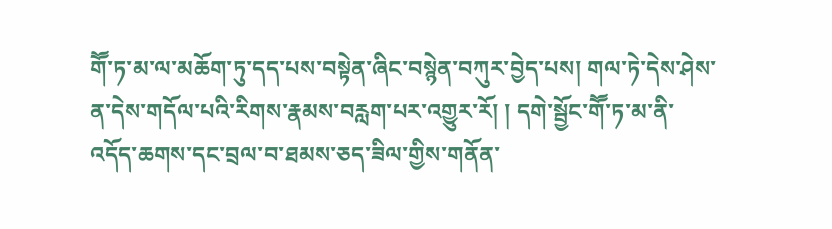གཽ་ཏ་མ་ལ་མཆོག་ཏུ་དད་པས་བསྟེན་ཞིང་བསྙེན་བཀུར་བྱེད་པས། གལ་ཏེ་དེས་ཤེས་ན་དེས་གདོལ་པའི་རིགས་རྣམས་བརླག་པར་འགྱུར་རོ། ། དགེ་སྦྱོང་གཽ་ཏ་མ་ནི་འདོད་ཆགས་དང་བྲལ་བ་ཐམས་ཅད་ཟིལ་གྱིས་གནོན་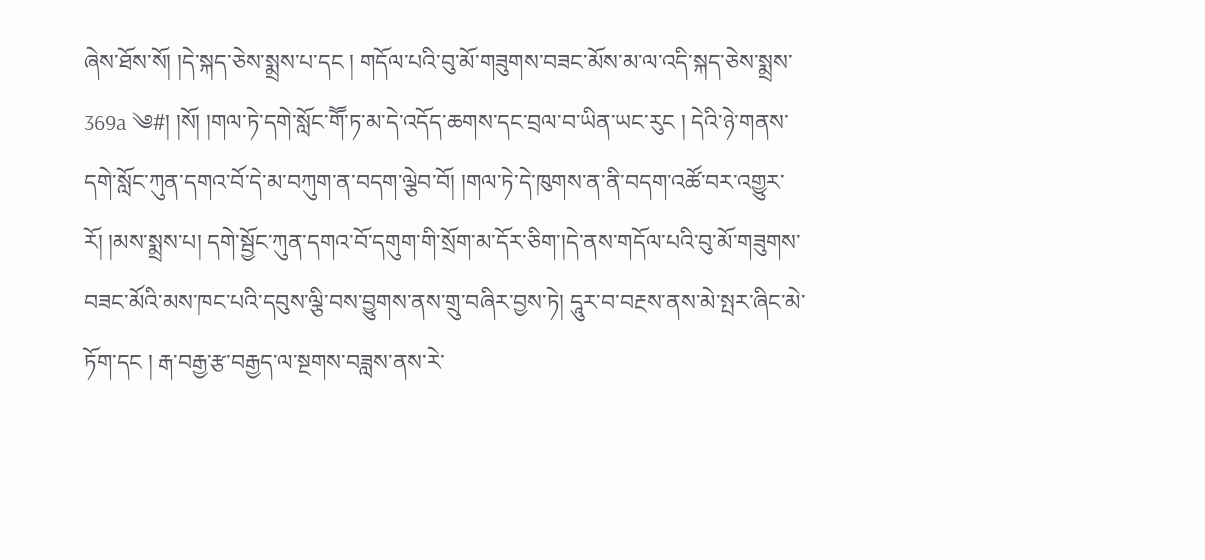ཞེས་ཐོས་སོ། །དེ་སྐད་ཅེས་སྨྲས་པ་དང ། གདོལ་པའི་བུ་མོ་གཟུགས་བཟང་མོས་མ་ལ་འདི་སྐད་ཅེས་སྨྲས་ 369a ༄#། །སོ། །གལ་ཏེ་དགེ་སློང་གཽ་ཏ་མ་དེ་འདོད་ཆགས་དང་བྲལ་བ་ཡིན་ཡང་རུང ། དེའི་ཉེ་གནས་དགེ་སློང་ཀུན་དགའ་བོ་དེ་མ་བཀུག་ན་བདག་ལྕེབ་བོ། །གལ་ཏེ་དེ་ཁུགས་ན་ནི་བདག་འཚོ་བར་འགྱུར་རོ། །མས་སྨྲས་པ། དགེ་སྦྱོང་ཀུན་དགའ་བོ་དགུག་གི་སྲོག་མ་དོར་ཅིག་།དེ་ནས་གདོལ་པའི་བུ་མོ་གཟུགས་བཟང་མོའི་མས་ཁང་པའི་དབུས་ལྕི་བས་བྱུགས་ནས་གྲུ་བཞིར་བྱས་ཏེ། དཱུར་བ་བརྔས་ནས་མེ་སྤར་ཞིང་མེ་ཏོག་དང ། རྒ་བརྒྱ་རྩ་བརྒྱད་ལ་སྔགས་བཟླས་ནས་རེ་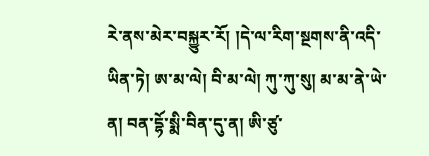རེ་ནས་མེར་བསྐྱུར་རོ། །དེ་ལ་རིག་སྔགས་ནི་འདི་ཡིན་ཏེ། ཨ་མ་ལེ། བི་མ་ལེ། ཀུ་ཀུ་སུ། མ་མ་ནེ་ཡེ་ན། བན་དྷོ་སྨི་བིན་དུ་ན། ཨི་ཙུ་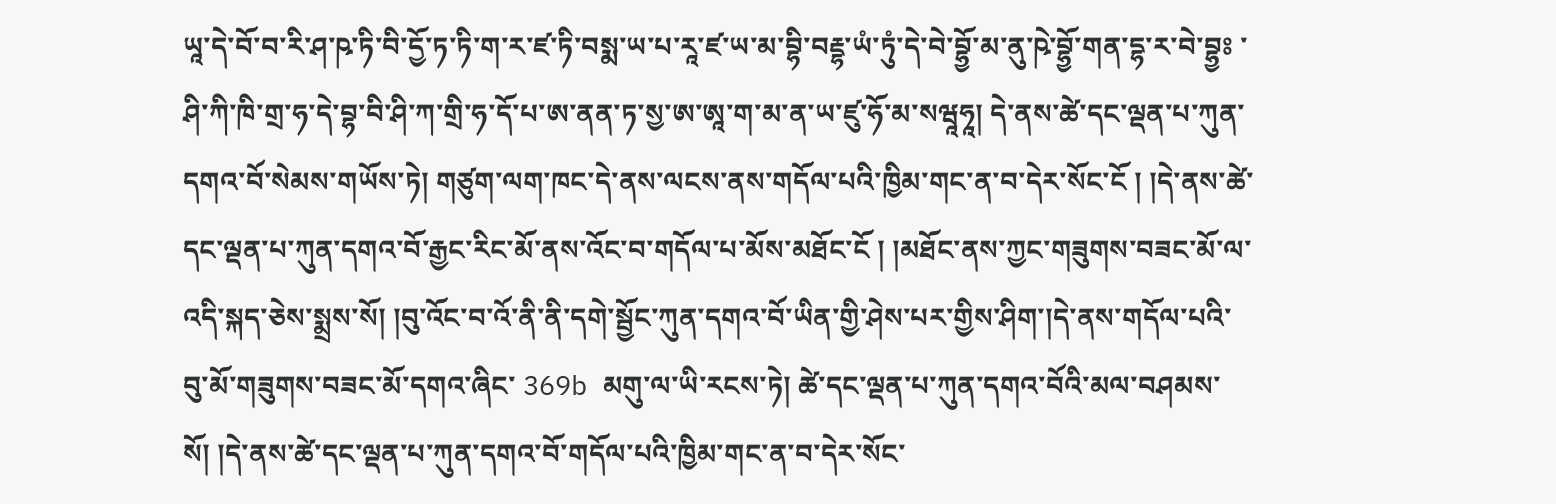ཡཱ་དེ་བོ་བ་རི་ཤ་ཥ་ཏི་བི་དྱོ་ཏ་ཏི་ག་ར་ཛ་ཏི་བསྨ་ཡ་པ་རཱ་ཛ་ཡ་མ་བྷི་བརྡྷ་ཡཾ་ཏུཾ་དེ་བེ་བྷྱོ་མ་ནུ་ཥེ་བྷྱོ་གན་དྷ་ར་བེ་བྷྱཿ ་ཤི་ཀི་ཁི་གྲ་ཧ་དེ་བྷ་བི་ཤི་ཀ་གྲི་ཧ་དོ་པ་ཨ་ནན་ཏ་སྱ་ཨ་ཨཱ་ག་མ་ན་ཡ་ཛུ་ཧོ་མ་སཝཱཧཱ། དེ་ནས་ཚེ་དང་ལྡན་པ་ཀུན་དགའ་བོ་སེམས་གཡོས་ཏེ། གཙུག་ལག་ཁང་དེ་ནས་ལངས་ནས་གདོལ་པའི་ཁྱིམ་གང་ན་བ་དེར་སོང་ངོ ། །དེ་ནས་ཚེ་དང་ལྡན་པ་ཀུན་དགའ་བོ་རྒྱང་རིང་མོ་ནས་འོང་བ་གདོལ་པ་མོས་མཐོང་ངོ ། །མཐོང་ནས་ཀྱང་གཟུགས་བཟང་མོ་ལ་འདི་སྐད་ཅེས་སྨྲས་སོ། །བུ་འོང་བ་འོ་ནི་ནི་དགེ་སྦྱོང་ཀུན་དགའ་བོ་ཡིན་གྱི་ཤེས་པར་གྱིས་ཤིག་།དེ་ནས་གདོལ་པའི་བུ་མོ་གཟུགས་བཟང་མོ་དགའ་ཞིང་ 369b མགུ་ལ་ཡི་རངས་ཏེ། ཚེ་དང་ལྡན་པ་ཀུན་དགའ་བོའི་མལ་བཤམས་སོ། །དེ་ནས་ཚེ་དང་ལྡན་པ་ཀུན་དགའ་བོ་གདོལ་པའི་ཁྱིམ་གང་ན་བ་དེར་སོང་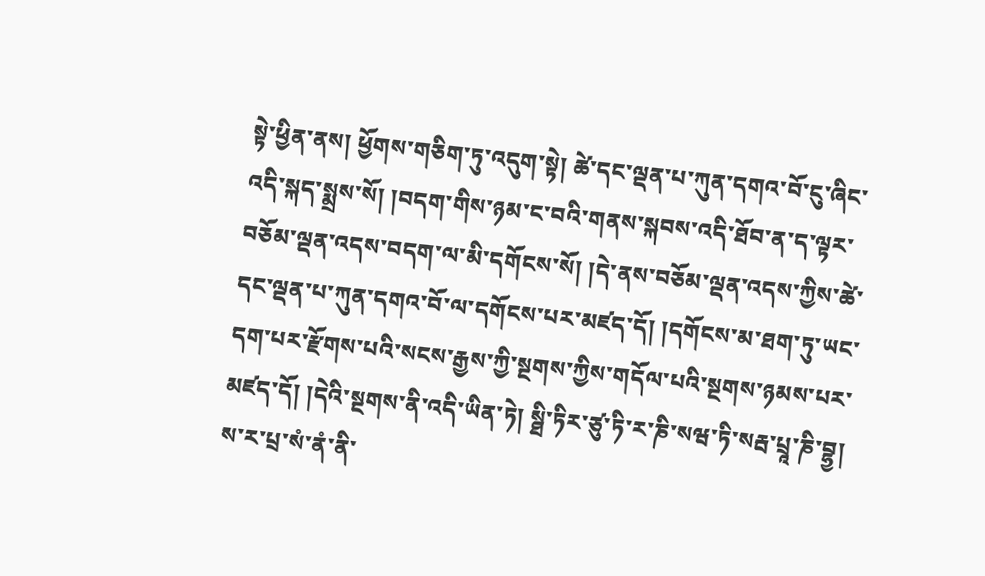སྟེ་ཕྱིན་ནས། ཕྱོགས་གཅིག་ཏུ་འདུག་སྟེ། ཚེ་དང་ལྡན་པ་ཀུན་དགའ་བོ་ངུ་ཞིང་འདི་སྐད་སྨྲས་སོ། །བདག་གིས་ཉམ་ང་བའི་གནས་སྐབས་འདི་ཐོབ་ན་ད་ལྟར་བཅོམ་ལྡན་འདས་བདག་ལ་མི་དགོངས་སོ། །དེ་ནས་བཅོམ་ལྡན་འདས་ཀྱིས་ཚེ་དང་ལྡན་པ་ཀུན་དགའ་བོ་ལ་དགོངས་པར་མཛད་དོ། །དགོངས་མ་ཐག་ཏུ་ཡང་དག་པར་རྫོགས་པའི་སངས་རྒྱས་ཀྱི་སྔགས་ཀྱིས་གདོལ་པའི་སྔགས་ཉམས་པར་མཛད་དོ། །དེའི་སྔགས་ནི་འདི་ཡིན་ཏེ། སྠི་ཏིར་ཙུ་ཏི་ར་ཎི་སཝ་ཏི་སརྦ་པྲཱ་ཎི་བྷྱ། ས་ར་པྲ་སཾ་ནཾ་ནི་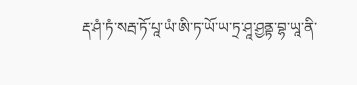རྡ་ཤཾ་ཏཾ་སརྦ་ཏོ་པཱ་ཡཾ་ཨི་ཏ་ཡོ་ཡ་ཏྲ་ཤཱ་ཤྱནྟ་བྷ་ཡཱ་ནི་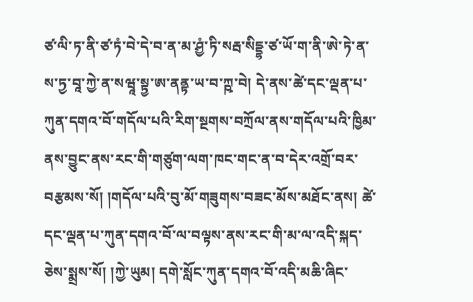ཙ་ལི་ཏ་ནི་ཙ་ཏཾ་བེ་དེ་བ་ན་མ་ཤྱཾ་ཏི་སརྦ་སིདྡྷ་ཙ་ཡོ་ག་ནི་ཨེ་ཏེ་ན་ས་ཏྱ་བཱ་ཀྱེ་ན་སཝཱ་སྟྱ་ཨ་ནནྟ་ཡ་བ་ཀྵ་བེ། དེ་ནས་ཚེ་དང་ལྡན་པ་ཀུན་དགའ་བོ་གདོལ་པའི་རིག་སྔགས་བཀྲོལ་ནས་གདོལ་པའི་ཁྱིམ་ནས་བྱུང་ནས་རང་གི་གཙུག་ལག་ཁང་གང་ན་བ་དེར་འགྲོ་བར་བརྩམས་སོ། །གདོལ་པའི་བུ་མོ་གཟུགས་བཟང་མོས་མཐོང་ནས། ཚེ་དང་ལྡན་པ་ཀུན་དགའ་བོ་ལ་བལྟས་ནས་རང་གི་མ་ལ་འདི་སྐད་ཅེས་སྨྲས་སོ། །ཀྱེ་ཡུམ། དགེ་སློང་ཀུན་དགའ་བོ་འདི་མཆི་ཞིང་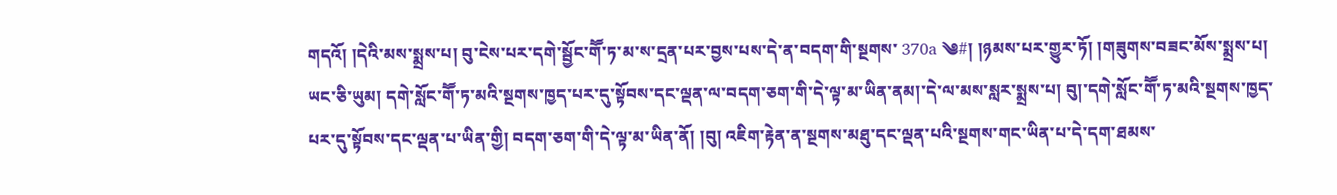གདའོ། །དེའི་མས་སྨྲས་པ། བུ་ངེས་པར་དགེ་སྦྱོང་གཽ་ཏ་མ་ས་དྲན་པར་བྱས་པས་དེ་ན་བདག་གི་སྔགས་ 370a ༄#། །ཉམས་པར་གྱུར་ཏོ། །གཟུགས་བཟང་མོས་སྨྲས་པ། ཡང་ཅི་ཡུམ། དགེ་སློང་གཽ་ཏ་མའི་སྔགས་ཁྱད་པར་དུ་སྟོབས་དང་ལྡན་ལ་བདག་ཅག་གི་དེ་ལྟ་མ་ཡིན་ནམ།་དེ་ལ་མས་སླར་སྨྲས་པ། བུ།་དགེ་སློང་གཽ་ཏ་མའི་སྔགས་ཁྱད་པར་དུ་སྟོབས་དང་ལྡན་པ་ཡིན་གྱི། བདག་ཅག་གི་དེ་ལྟ་མ་ཡིན་ནོ། །བུ། འཇིག་རྟེན་ན་སྔགས་མཐུ་དང་ལྡན་པའི་སྔགས་གང་ཡིན་པ་དེ་དག་ཐམས་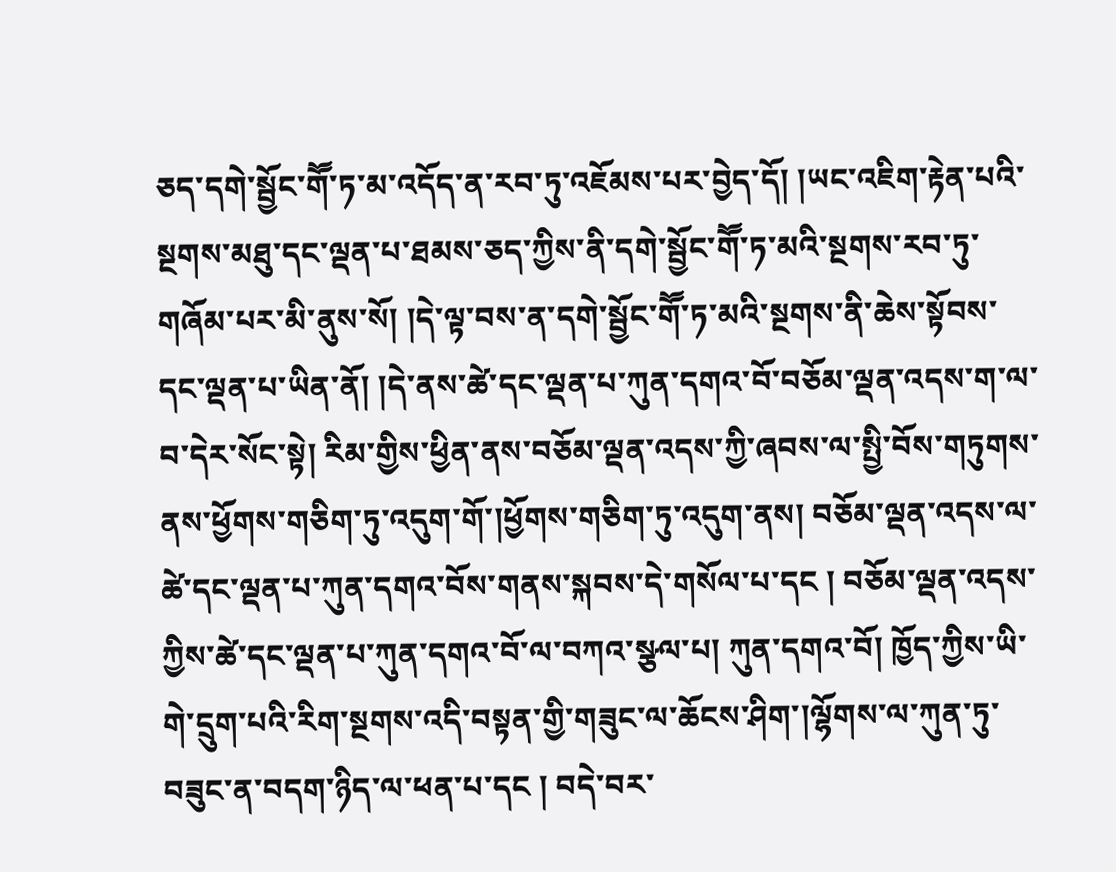ཅད་དགེ་སྦྱོང་གཽ་ཏ་མ་འདོད་ན་རབ་ཏུ་འཇོམས་པར་བྱེད་དོ། །ཡང་འཇིག་རྟེན་པའི་སྔགས་མཐུ་དང་ལྡན་པ་ཐམས་ཅད་ཀྱིས་ནི་དགེ་སྦྱོང་གཽ་ཏ་མའི་སྔགས་རབ་ཏུ་གཞོམ་པར་མི་ནུས་སོ། །དེ་ལྟ་བས་ན་དགེ་སྦྱོང་གཽ་ཏ་མའི་སྔགས་ནི་ཆེས་སྟོབས་དང་ལྡན་པ་ཡིན་ནོ། །དེ་ནས་ཚེ་དང་ལྡན་པ་ཀུན་དགའ་བོ་བཅོམ་ལྡན་འདས་ག་ལ་བ་དེར་སོང་སྟེ། རིམ་གྱིས་ཕྱིན་ནས་བཅོམ་ལྡན་འདས་ཀྱི་ཞབས་ལ་སྤྱི་བོས་གཏུགས་ནས་ཕྱོགས་གཅིག་ཏུ་འདུག་གོ་།ཕྱོགས་གཅིག་ཏུ་འདུག་ནས། བཅོམ་ལྡན་འདས་ལ་ཚེ་དང་ལྡན་པ་ཀུན་དགའ་བོས་གནས་སྐབས་དེ་གསོལ་པ་དང ། བཅོམ་ལྡན་འདས་ཀྱིས་ཚེ་དང་ལྡན་པ་ཀུན་དགའ་བོ་ལ་བཀའ་སྩལ་པ། ཀུན་དགའ་བོ། ཁྱོད་ཀྱིས་ཡི་གེ་དྲུག་པའི་རིག་སྔགས་འདི་བསྟན་གྱི་གཟུང་ལ་ཆོངས་ཤིག་།ལྷོགས་ལ་ཀུན་ཏུ་བཟུང་ན་བདག་ཉིད་ལ་ཕན་པ་དང ། བདེ་བར་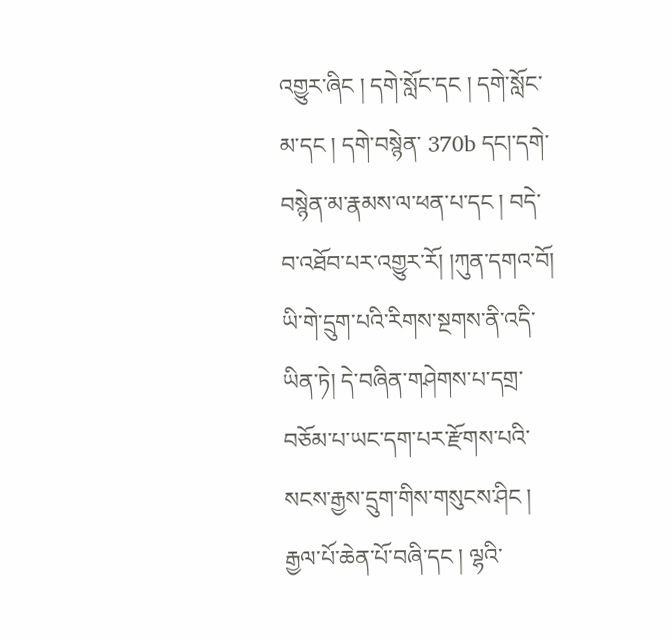འགྱུར་ཞིང ། དགེ་སློང་དང ། དགེ་སློང་མ་དང ། དགེ་བསྙེན་ 370b དང།་དགེ་བསྙེན་མ་རྣམས་ལ་ཕན་པ་དང ། བདེ་བ་འཐོབ་པར་འགྱུར་རོ། །ཀུན་དགའ་བོ། ཡི་གེ་དྲུག་པའི་རིགས་སྔགས་ནི་འདི་ཡིན་ཏེ། དེ་བཞིན་གཤེགས་པ་དགྲ་བཅོམ་པ་ཡང་དག་པར་རྫོགས་པའི་སངས་རྒྱས་དྲུག་གིས་གསུངས་ཤིང ། རྒྱལ་པོ་ཆེན་པོ་བཞི་དང ། ལྷའི་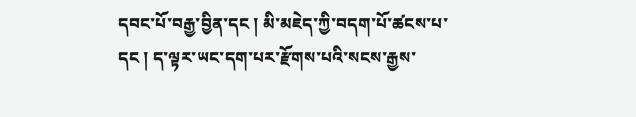དབང་པོ་བརྒྱ་བྱིན་དང ། མི་མཇེད་ཀྱི་བདག་པོ་ཚངས་པ་དང ། ད་ལྟར་ཡང་དག་པར་རྫོགས་པའི་སངས་རྒྱས་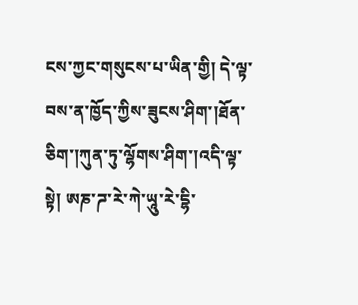ངས་ཀྱང་གསུངས་པ་ཡིན་གྱི། དེ་ལྟ་བས་ན་ཁྱོད་ཀྱིས་ཟུངས་ཤིག་།ཐོན་ཅིག་།ཀུན་ཏུ་ལྷོགས་ཤིག་།འདི་ལྟ་སྟེ། ཨཎ་ཌ་རེ་ཀེ་ཡཱུ་རེ་དྷི་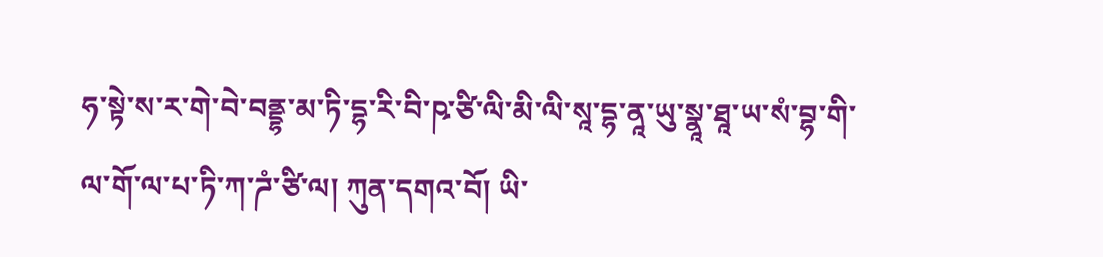ཧ་སྟེ་ས་ར་གེ་བེ་བནྡྷ་མ་ཏི་དྷ་རི་བི་ཥ་ཙི་ལི་མི་ལི་སཱ་དྷ་ནཱ་ཡུ་སྣཱ་ཐཱ་ཡ་སཾ་བྷ་གི་ལ་གོ་ལ་པ་ཏི་ཀ་ཌཾ་ཙི་ལ། ཀུན་དགའ་བོ། ཡི་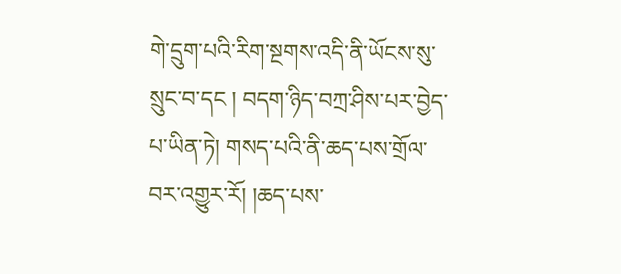གེ་དྲུག་པའི་རིག་སྔགས་འདི་ནི་ཡོངས་སུ་སྲུང་བ་དང ། བདག་ཉིད་བཀྲ་ཤིས་པར་བྱེད་པ་ཡིན་ཏེ། གསད་པའི་ནི་ཆད་པས་གྲོལ་བར་འགྱུར་རོ། །ཆད་པས་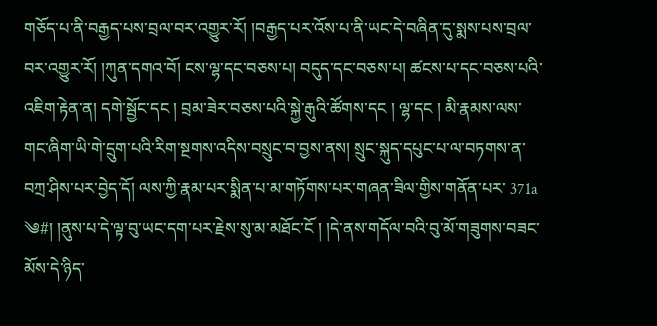གཅོད་པ་ནི་བརྒྱད་པས་བྲལ་བར་འགྱུར་རོ། །བརྒྱད་པར་འོས་པ་ནི་ཡང་དེ་བཞིན་དུ་སྨས་པས་བྲལ་བར་འགྱུར་རོ། །ཀུན་དགའ་བོ། ངས་ལྷ་དང་བཅས་པ། བདུད་དང་བཅས་པ། ཚངས་པ་དང་བཅས་པའི་འཇིག་རྟེན་ན། དགེ་སྦྱོང་དང ། བྲམ་ཟེར་བཅས་པའི་སྐྱེ་རྒུའི་ཚོགས་དང ། ལྷ་དང ། མི་རྣམས་ལས་གང་ཞིག་ཡི་གེ་དྲུག་པའི་རིག་སྔགས་འདིས་བསྲུང་བ་བྱས་ནས། སྲུང་སྐུད་དཔུང་པ་ལ་བཏགས་ན་བཀྲ་ཤིས་པར་བྱེད་དོ། ལས་ཀྱི་རྣམ་པར་སྨིན་པ་མ་གཏོགས་པར་གཞན་ཟིལ་གྱིས་གནོན་པར་ 371a ༄#། །ནུས་པ་དེ་ལྟ་བུ་ཡང་དག་པར་རྗེས་སུ་མ་མཐོང་ངོ ། །དེ་ནས་གདོལ་བའི་བུ་མོ་གཟུགས་བཟང་མོས་དེ་ཉིད་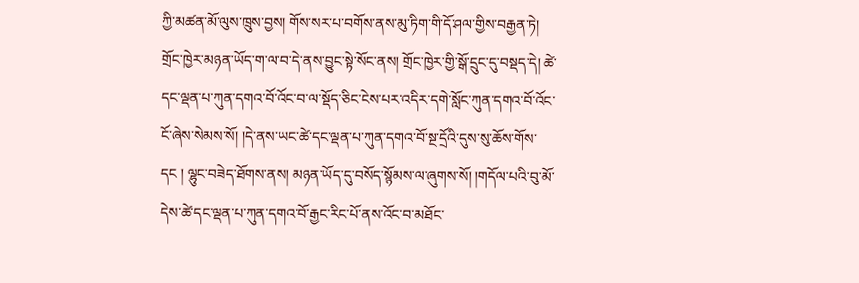ཀྱི་མཚན་མོ་ལུས་ཁྲུས་བྱས། གོས་སར་པ་བགོས་ནས་མུ་ཏིག་གི་དོ་ཤལ་གྱིས་བརྒྱན་ཏེ། གྲོང་ཁྱེར་མཉན་ཡོད་ག་ལ་བ་དེ་ནས་བྱུང་སྟེ་སོང་ནས། གྲོང་ཁྱེར་གྱི་སྒོ་དྲུང་དུ་བསྡད་དེ། ཚེ་དང་ལྡན་པ་ཀུན་དགའ་བོ་འོང་བ་ལ་སྡོད་ཅིང་ངེས་པར་འདིར་དགེ་སློང་ཀུན་དགའ་བོ་འོང་ངོ་ཞེས་སེམས་སོ། །དེ་ནས་ཡང་ཚེ་དང་ལྡན་པ་ཀུན་དགའ་བོ་སྔ་དྲོའི་དུས་སུ་ཆོས་གོས་དང ། ལྷུང་བཟེད་ཐོགས་ནས། མཉན་ཡོད་དུ་བསོད་སྙོམས་ལ་ཞུགས་སོ། །གདོལ་པའི་བུ་མོ་དེས་ཚེ་དང་ལྡན་པ་ཀུན་དགའ་བོ་རྒྱང་རིང་པོ་ནས་འོང་བ་མཐོང་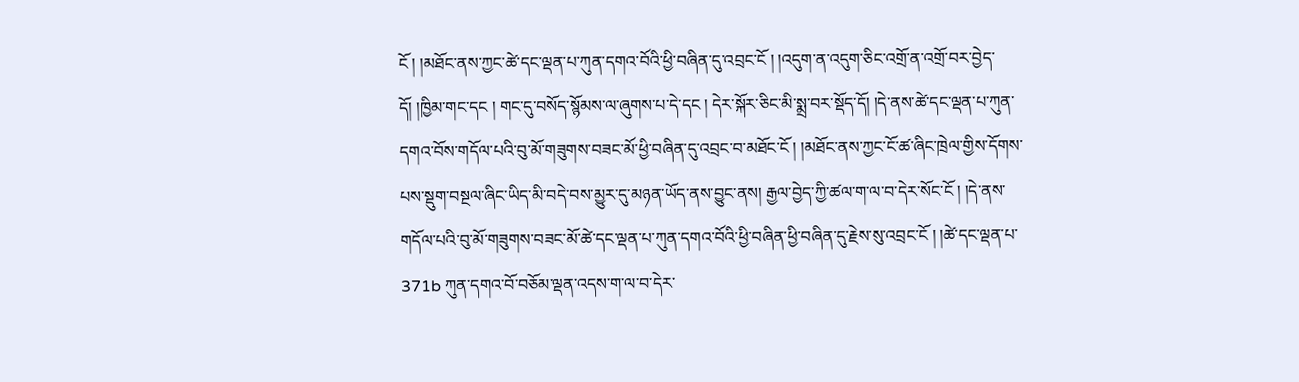ངོ ། །མཐོང་ནས་ཀྱང་ཚེ་དང་ལྡན་པ་ཀུན་དགའ་བོའི་ཕྱི་བཞིན་དུ་འབྲང་ངོ ། །འདུག་ན་འདུག་ཅིང་འགྲོ་ན་འགྲོ་བར་བྱེད་དོ། །ཁྱིམ་གང་དང ། གང་དུ་བསོད་སྙོམས་ལ་ཞུགས་པ་དེ་དང ། དེར་སྐོར་ཅིང་མི་སྨྲ་བར་སྡོད་དོ། །དེ་ནས་ཚེ་དང་ལྡན་པ་ཀུན་དགའ་བོས་གདོལ་པའི་བུ་མོ་གཟུགས་བཟང་མོ་ཕྱི་བཞིན་དུ་འབྲང་བ་མཐོང་ངོ ། །མཐོང་ནས་ཀྱང་ངོ་ཚ་ཞིང་ཁྲེལ་གྱིས་དོགས་པས་སྡུག་བསྔལ་ཞིང་ཡིད་མི་བདེ་བས་མྱུར་དུ་མཉན་ཡོད་ནས་བྱུང་ནས། རྒྱལ་བྱེད་ཀྱི་ཚལ་ག་ལ་བ་དེར་སོང་ངོ ། །དེ་ནས་གདོལ་པའི་བུ་མོ་གཟུགས་བཟང་མོ་ཚེ་དང་ལྡན་པ་ཀུན་དགའ་བོའི་ཕྱི་བཞིན་ཕྱི་བཞིན་དུ་རྗེས་སུ་འབྲང་ངོ ། །ཚེ་དང་ལྡན་པ་ 371b ཀུན་དགའ་བོ་བཅོམ་ལྡན་འདས་ག་ལ་བ་དེར་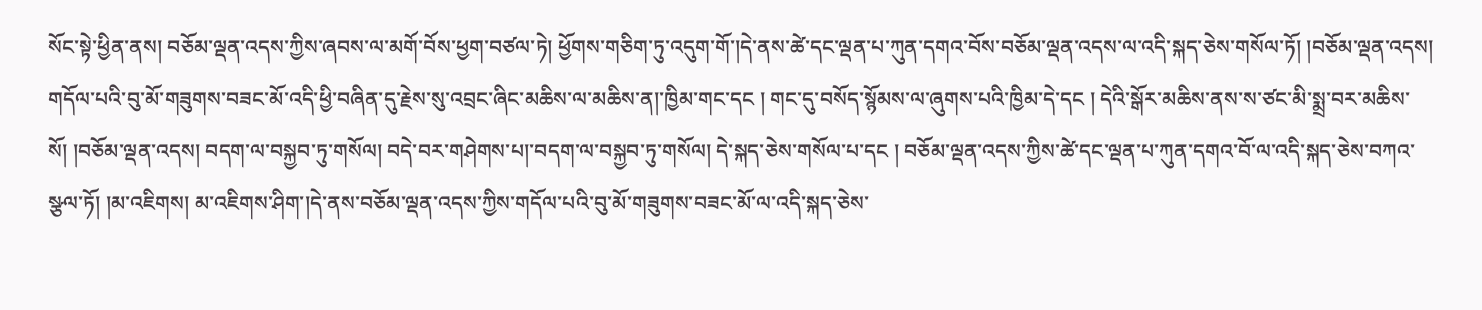སོང་སྟེ་ཕྱིན་ནས། བཅོམ་ལྡན་འདས་ཀྱིས་ཞབས་ལ་མགོ་བོས་ཕྱག་བཙལ་ཏེ། ཕྱོགས་གཅིག་ཏུ་འདུག་གོ་།དེ་ནས་ཚེ་དང་ལྡན་པ་ཀུན་དགའ་བོས་བཅོམ་ལྡན་འདས་ལ་འདི་སྐད་ཅེས་གསོལ་ཏོ། །བཅོམ་ལྡན་འདས། གདོལ་པའི་བུ་མོ་གཟུགས་བཟང་མོ་འདི་ཕྱི་བཞིན་དུ་རྗེས་སུ་འབྲང་ཞིང་མཆིས་ལ་མཆིས་ན།་ཁྱིམ་གང་དང ། གང་དུ་བསོད་སྙོམས་ལ་ཞུགས་པའི་ཁྱིམ་དེ་དང ། དེའི་སྒོར་མཆིས་ནས་ས་ཙང་མི་སྨྲ་བར་མཆིས་སོ། །བཅོམ་ལྡན་འདས། བདག་ལ་བསྐྱབ་ཏུ་གསོལ། བདེ་བར་གཤེགས་པ།་བདག་ལ་བསྐྱབ་ཏུ་གསོལ། དེ་སྐད་ཅེས་གསོལ་པ་དང ། བཅོམ་ལྡན་འདས་ཀྱིས་ཚེ་དང་ལྡན་པ་ཀུན་དགའ་བོ་ལ་འདི་སྐད་ཅེས་བཀའ་སྩལ་ཏོ། །མ་འཇིགས། མ་འཇིགས་ཤིག་།དེ་ནས་བཅོམ་ལྡན་འདས་ཀྱིས་གདོལ་པའི་བུ་མོ་གཟུགས་བཟང་མོ་ལ་འདི་སྐད་ཅེས་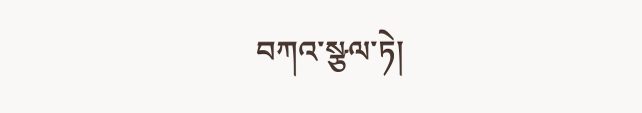བཀའ་སྩལ་ཏེ།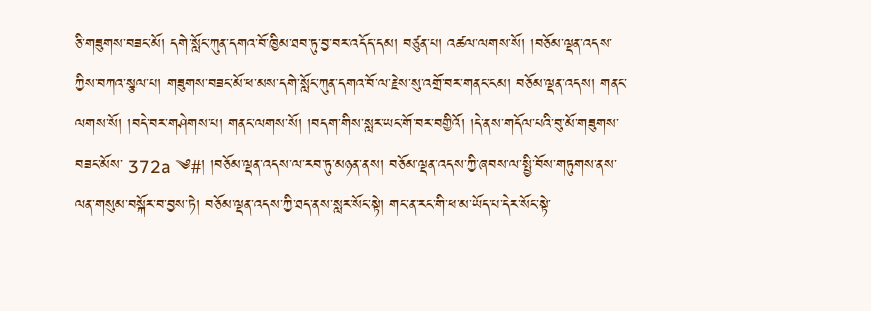ཅི་གཟུགས་བཟང་མོ། དགེ་སློང་ཀུན་དགའ་བོ་ཁྱིམ་ཐབ་ཏུ་བྱ་བར་འདོད་དམ། བཙུན་པ། འཚལ་ལགས་སོ། །བཅོམ་ལྡན་འདས་ཀྱིས་བཀའ་སྩལ་པ། གཟུགས་བཟང་མོ་ཕ་མས་དགེ་སློང་ཀུན་དགའ་བོ་ལ་རྗེས་སུ་འགྲོ་བར་གནང་ངམ། བཅོམ་ལྡན་འདས། གནང་ལགས་སོ། །བདེ་བར་གཤེགས་པ། གནང་ལགས་སོ། །བདག་གིས་སླར་ཡང་གོ་བར་བགྱིའོ། །དེ་ནས་གདོལ་པའི་བུ་མོ་གཟུགས་བཟང་མོས་ 372a ༄#། །བཅོམ་ལྡན་འདས་ལ་རབ་ཏུ་མཉན་ནས། བཅོམ་ལྡན་འདས་ཀྱི་ཞབས་ལ་སྤྱི་བོས་གཏུགས་ནས་ལན་གསུམ་བསྐོར་བ་བྱས་ཏེ། བཅོམ་ལྡན་འདས་ཀྱི་ཐད་ནས་སླར་སོང་སྟེ། གང་ན་རང་གི་ཕ་མ་ཡོད་པ་དེར་སོང་སྟེ་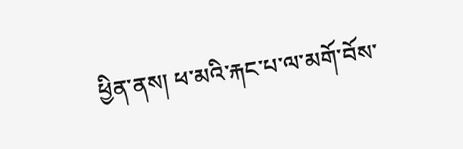ཕྱིན་ནས། ཕ་མའི་རྐང་པ་ལ་མགོ་བོས་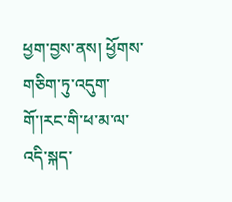ཕྱག་བྱས་ནས། ཕྱོགས་གཅིག་ཏུ་འདུག་གོ་།རང་གི་ཕ་མ་ལ་འདི་སྐད་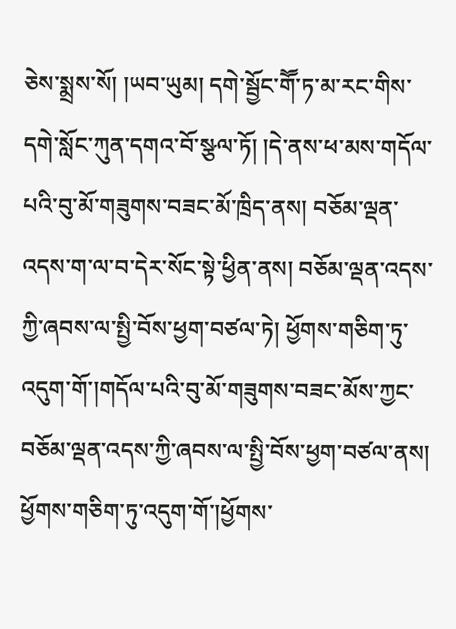ཅེས་སྨྲས་སོ། །ཡབ་ཡུམ། དགེ་སྦྱོང་གཽ་ཏ་མ་རང་གིས་དགེ་སློང་ཀུན་དགའ་བོ་སྩལ་ཏོ། །དེ་ནས་ཕ་མས་གདོལ་པའི་བུ་མོ་གཟུགས་བཟང་མོ་ཁྲིད་ནས། བཅོམ་ལྡན་འདས་ག་ལ་བ་དེར་སོང་སྟེ་ཕྱིན་ནས། བཅོམ་ལྡན་འདས་ཀྱི་ཞབས་ལ་སྤྱི་བོས་ཕྱག་བཙལ་ཏེ། ཕྱོགས་གཅིག་ཏུ་འདུག་གོ་།གདོལ་པའི་བུ་མོ་གཟུགས་བཟང་མོས་ཀྱང་བཅོམ་ལྡན་འདས་ཀྱི་ཞབས་ལ་སྤྱི་བོས་ཕྱག་བཙལ་ནས། ཕྱོགས་གཅིག་ཏུ་འདུག་གོ་།ཕྱོགས་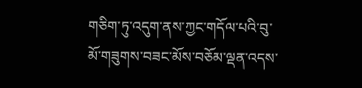གཅིག་ཏུ་འདུག་ནས་ཀྱང་གདོལ་པའི་བུ་མོ་གཟུགས་བཟང་མོས་བཅོམ་ལྡན་འདས་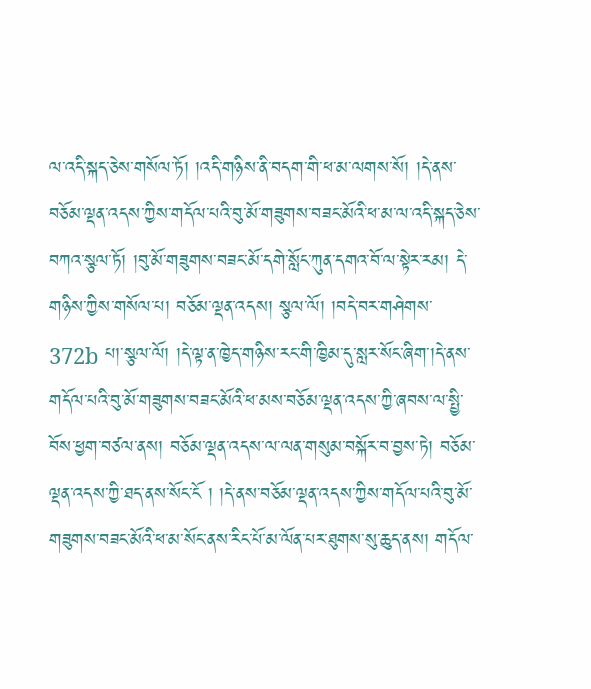ལ་འདི་སྐད་ཅེས་གསོལ་ཏོ། །འདི་གཉིས་ནི་བདག་གི་ཕ་མ་ལགས་སོ། །དེ་ནས་བཅོམ་ལྡན་འདས་ཀྱིས་གདོལ་པའི་བུ་མོ་གཟུགས་བཟང་མོའི་ཕ་མ་ལ་འདི་སྐད་ཅེས་བཀའ་སྩལ་ཏོ། །བུ་མོ་གཟུགས་བཟང་མོ་དགེ་སློང་ཀུན་དགའ་བོ་ལ་སྟེར་རམ། དེ་གཉིས་ཀྱིས་གསོལ་པ། བཅོམ་ལྡན་འདས། སྩལ་ལོ། །བདེ་བར་གཤེགས་ 372b པ།་སྩལ་ལོ། །དེ་ལྟ་ན་ཁྱེད་གཉིས་རང་གི་ཁྱིམ་དུ་སླར་སོང་ཞིག་།དེ་ནས་གདོལ་པའི་བུ་མོ་གཟུགས་བཟང་མོའི་ཕ་མས་བཅོམ་ལྡན་འདས་ཀྱི་ཞབས་ལ་སྤྱི་བོས་ཕྱག་བཙལ་ནས། བཅོམ་ལྡན་འདས་ལ་ལན་གསུམ་བསྐོར་བ་བྱས་ཏེ། བཅོམ་ལྡན་འདས་ཀྱི་ཐད་ནས་སོང་ངོ ། །དེ་ནས་བཅོམ་ལྡན་འདས་ཀྱིས་གདོལ་པའི་བུ་མོ་གཟུགས་བཟང་མོའི་ཕ་མ་སོང་ནས་རིང་པོ་མ་ལོན་པར་ཐུགས་སུ་ཆུད་ནས། གདོལ་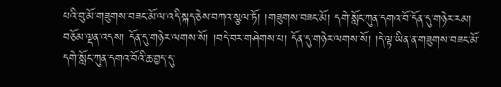པའི་བུ་མོ་གཟུགས་བཟང་མོ་ལ་འདི་སྐད་ཅེས་བཀའ་སྩལ་ཏོ། །གཟུགས་བཟང་མོ། དགེ་སློང་ཀུན་དགའ་བོ་དོན་དུ་གཉེར་རམ། བཅོམ་ལྡན་འདས། དོན་དུ་གཉེར་ལགས་སོ། །བདེ་བར་གཤེགས་པ། དོན་དུ་གཉེར་ལགས་སོ། །དེ་ལྟ་ཡིན་ན་གཟུགས་བཟང་མོ་དགེ་སློང་ཀུན་དགའ་བོའི་ཆ་བྱད་དུ་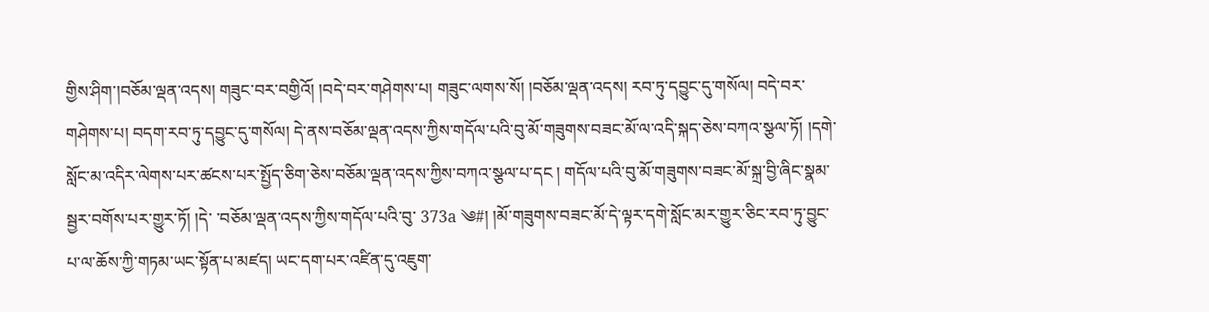གྱིས་ཤིག་།བཅོམ་ལྡན་འདས། གཟུང་བར་བགྱིའོ། །བདེ་བར་གཤེགས་པ། གཟུང་ལགས་སོ། །བཅོམ་ལྡན་འདས། རབ་ཏུ་དབྱུང་དུ་གསོལ། བདེ་བར་གཤེགས་པ། བདག་རབ་ཏུ་དབྱུང་དུ་གསོལ། དེ་ནས་བཅོམ་ལྡན་འདས་ཀྱིས་གདོལ་པའི་བུ་མོ་གཟུགས་བཟང་མོ་ལ་འདི་སྐད་ཅེས་བཀའ་སྩལ་ཏོ། །དགེ་སློང་མ་འདིར་ལེགས་པར་ཚངས་པར་སྤྱོད་ཅིག་ཅེས་བཅོམ་ལྡན་འདས་ཀྱིས་བཀའ་སྩལ་པ་དང ། གདོལ་པའི་བུ་མོ་གཟུགས་བཟང་མོ་སྐྲ་བྱི་ཞིང་སྣམ་སྦྱར་བགོས་པར་གྱུར་ཏོ། །དེ་ ་བཅོམ་ལྡན་འདས་ཀྱིས་གདོལ་པའི་བུ་ 373a ༄#། །མོ་གཟུགས་བཟང་མོ་དེ་ལྟར་དགེ་སློང་མར་གྱུར་ཅིང་རབ་ཏུ་བྱུང་པ་ལ་ཆོས་ཀྱི་གཏམ་ཡང་སྟོན་པ་མཛད། ཡང་དག་པར་འཛིན་དུ་འཇུག་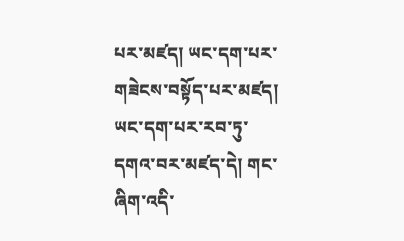པར་མཛད། ཡང་དག་པར་གཟེངས་བསྟོད་པར་མཛད། ཡང་དག་པར་རབ་ཏུ་དགའ་བར་མཛད་དེ། གང་ཞིག་འདི་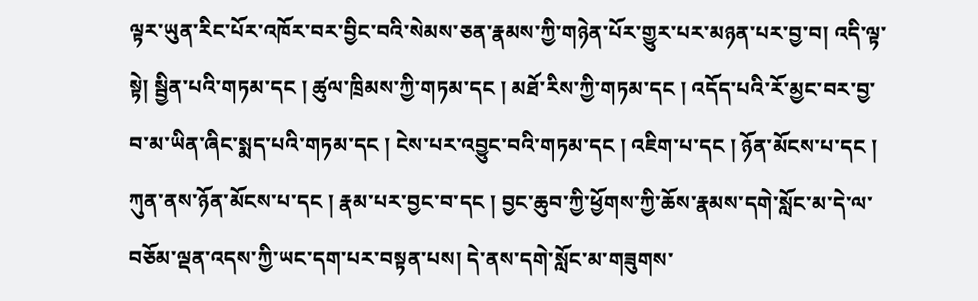ལྟར་ཡུན་རིང་པོར་འཁོར་བར་བྱིང་བའི་སེམས་ཅན་རྣམས་ཀྱི་གཉེན་པོར་གྱུར་པར་མཉན་པར་བྱ་བ། འདི་ལྟ་སྟེ། སྦྱིན་པའི་གཏམ་དང ། ཚུལ་ཁྲིམས་ཀྱི་གཏམ་དང ། མཐོ་རིས་ཀྱི་གཏམ་དང ། འདོད་པའི་རོ་མྱང་བར་བྱ་བ་མ་ཡིན་ཞིང་སྨད་པའི་གཏམ་དང ། ངེས་པར་འབྱུང་བའི་གཏམ་དང ། འཇིག་པ་དང ། ཉོན་མོངས་པ་དང ། ཀུན་ནས་ཉོན་མོངས་པ་དང ། རྣམ་པར་བྱང་བ་དང ། བྱང་ཆུབ་ཀྱི་ཕྱོགས་ཀྱི་ཆོས་རྣམས་དགེ་སློང་མ་དེ་ལ་བཅོམ་ལྡན་འདས་ཀྱི་ཡང་དག་པར་བསྟན་པས། དེ་ནས་དགེ་སློང་མ་གཟུགས་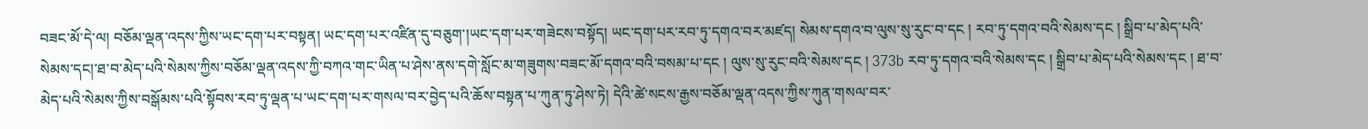བཟང་མོ་དེ་ལ། བཅོམ་ལྡན་འདས་ཀྱིས་ཡང་དག་པར་བསྟན། ཡང་དག་པར་འཛིན་དུ་བཅུག་།ཡང་དག་པར་གཟེངས་བསྟོད། ཡང་དག་པར་རབ་ཏུ་དགའ་བར་མཛད། སེམས་དགའ་བ་ལུས་སུ་རུང་བ་དང ། རབ་ཏུ་དགའ་བའི་སེམས་དང ། སྒྲིབ་པ་མེད་པའི་སེམས་དང།་ཐ་བ་མེད་པའི་སེམས་ཀྱིས་བཅོམ་ལྡན་འདས་ཀྱི་བཀའ་གང་ཡིན་པ་ཤེས་ནས་དགེ་སློང་མ་གཟུགས་བཟང་མོ་དགའ་བའི་བསམ་པ་དང ། ལུས་སུ་རུང་བའི་སེམས་དང ། 373b རབ་ཏུ་དགའ་བའི་སེམས་དང ། སྒྲིབ་པ་མེད་པའི་སེམས་དང ། ཐ་བ་མེད་པའི་སེམས་ཀྱིས་བསྒོམས་པའི་སྟོབས་རབ་ཏུ་ལྡན་པ་ཡང་དག་པར་གསལ་བར་བྱེད་པའི་ཆོས་བསྟན་པ་ཀུན་ཏུ་ཤེས་ཏེ། དེའི་ཚེ་སངས་རྒྱས་བཅོམ་ལྡན་འདས་ཀྱིས་ཀུན་གསལ་བར་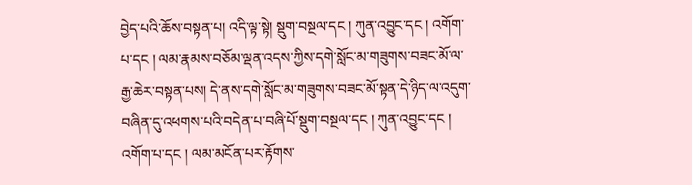བྱེད་པའི་ཆོས་བསྟན་པ། འདི་ལྟ་སྟེ། སྡུག་བསྔལ་དང ། ཀུན་འབྱུང་དང ། འགོག་པ་དང ། ལམ་རྣམས་བཅོམ་ལྡན་འདས་ཀྱིས་དགེ་སློང་མ་གཟུགས་བཟང་མོ་ལ་རྒྱ་ཆེར་བསྟན་པས། དེ་ནས་དགེ་སློང་མ་གཟུགས་བཟང་མོ་སྟན་དེ་ཉིད་ལ་འདུག་བཞིན་དུ་འཕགས་པའི་བདེན་པ་བཞི་པོ་སྡུག་བསྔལ་དང ། ཀུན་འབྱུང་དང ། འགོག་པ་དང ། ལམ་མངོན་པར་རྟོགས་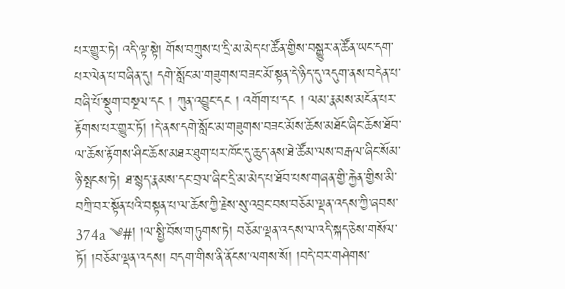པར་གྱུར་ཏེ། འདི་ལྟ་སྟེ། གོས་བཀྲུས་པ་དྲི་མ་མེད་པ་ཚོན་གྱིས་བསྒྱུར་ན་ཚོན་ཡང་དག་པར་ལེན་པ་བཞིན་དུ། དགེ་སློང་མ་གཟུགས་བཟང་མོ་སྟན་དེ་ཉིད་དུ་འདུག་ནས་བདེན་པ་བཞི་པོ་སྡུག་བསྔལ་དང ། ཀུན་འབྱུང་དང ། འགོག་པ་དང ། ལམ་རྣམས་མངོན་པར་རྟོགས་པར་གྱུར་ཏོ། །དེ་ནས་དགེ་སློང་མ་གཟུགས་བཟང་མོས་ཆོས་མཐོང་ཞིང་ཆོས་ཐོབ་ལ་ཆོས་རྟོགས་ཤིང་ཆོས་མཐར་ཐུག་པར་ཁོང་དུ་ཆུད་ནས་ཐེ་ཚོམ་ལས་བརྒལ་ཞིང་སོམ་ཉི་སྤངས་ཏེ། ཐ་སྙད་རྣམས་དང་བྲལ་ཞིང་དྲི་མ་མེད་པ་ཐོབ་པས་གཞན་གྱི་རྐྱེན་གྱིས་མི་བཀྲི་བར་སྟོན་པའི་བསྟན་པ་ལ་ཆོས་ཀྱི་རྗེས་སུ་འབྲང་བས་བཅོམ་ལྡན་འདས་ཀྱི་ཞབས་ 374a ༄#། །ལ་སྤྱི་བོས་གཏུགས་ཏེ། བཅོམ་ལྡན་འདས་ལ་འདི་སྐད་ཅེས་གསོལ་ཏོ། །བཅོམ་ལྡན་འདས། བདག་གིས་ནི་ནོངས་ལགས་སོ། །བདེ་བར་གཤེགས་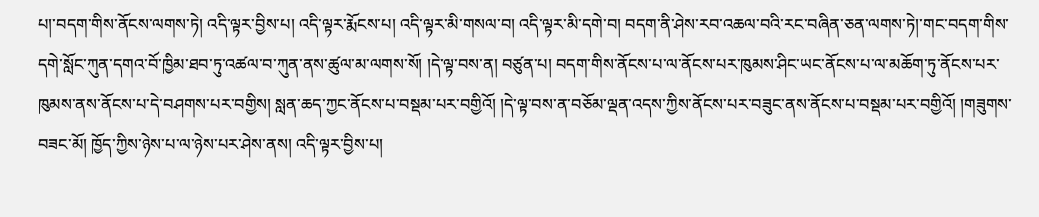པ།་བདག་གིས་ནོངས་ལགས་ཏེ། འདི་ལྟར་བྱིས་པ། འདི་ལྟར་རྨོངས་པ། འདི་ལྟར་མི་གསལ་བ། འདི་ལྟར་མི་དགེ་བ། བདག་ནི་ཤེས་རབ་འཆལ་བའི་རང་བཞིན་ཅན་ལགས་ཏེ།་གང་བདག་གིས་དགེ་སློང་ཀུན་དགའ་བོ་ཁྱིམ་ཐབ་ཏུ་འཚལ་བ་ཀུན་ནས་ཚུལ་མ་ལགས་སོ། །དེ་ལྟ་བས་ན། བཙུན་པ། བདག་གིས་ནོངས་པ་ལ་ནོངས་པར་ཁུམས་ཤིང་ཡང་ནོངས་པ་ལ་མཆོག་ཏུ་ནོངས་པར་ཁུམས་ནས་ནོངས་པ་དེ་བཤགས་པར་བགྱིས། སླན་ཆད་ཀྱང་ནོངས་པ་བསྡམ་པར་བགྱིའོ། །དེ་ལྟ་བས་ན་བཅོམ་ལྡན་འདས་ཀྱིས་ནོངས་པར་བཟུང་ནས་ནོངས་པ་བསྡམ་པར་བགྱིའོ། །གཟུགས་བཟང་མོ། ཁྱོད་ཀྱིས་ཉེས་པ་ལ་ཉེས་པར་ཤེས་ནས། འདི་ལྟར་བྱིས་པ།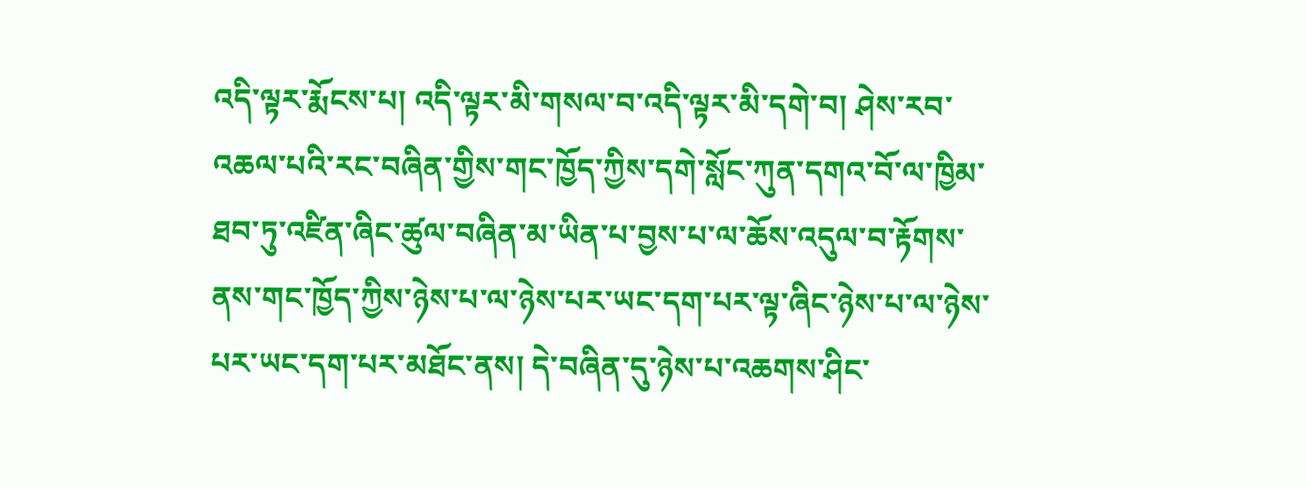འདི་ལྟར་རྨོངས་པ། འདི་ལྟར་མི་གསལ་བ་འདི་ལྟར་མི་དགེ་བ། ཤེས་རབ་འཆལ་པའི་རང་བཞིན་གྱིས་གང་ཁྱོད་ཀྱིས་དགེ་སློང་ཀུན་དགའ་བོ་ལ་ཁྱིམ་ཐབ་ཏུ་འཛིན་ཞིང་ཚུལ་བཞིན་མ་ཡིན་པ་བྱས་པ་ལ་ཆོས་འདུལ་བ་རྟོགས་ནས་གང་ཁྱོད་ཀྱིས་ཉེས་པ་ལ་ཉེས་པར་ཡང་དག་པར་ལྟ་ཞིང་ཉེས་པ་ལ་ཉེས་པར་ཡང་དག་པར་མཐོང་ནས། དེ་བཞིན་དུ་ཉེས་པ་འཆགས་ཤིང་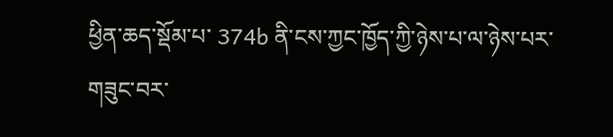ཕྱིན་ཆད་སྡོམ་པ་ 374b ནི་ངས་ཀྱང་ཁྱོད་ཀྱི་ཉེས་པ་ལ་ཉེས་པར་གཟུང་བར་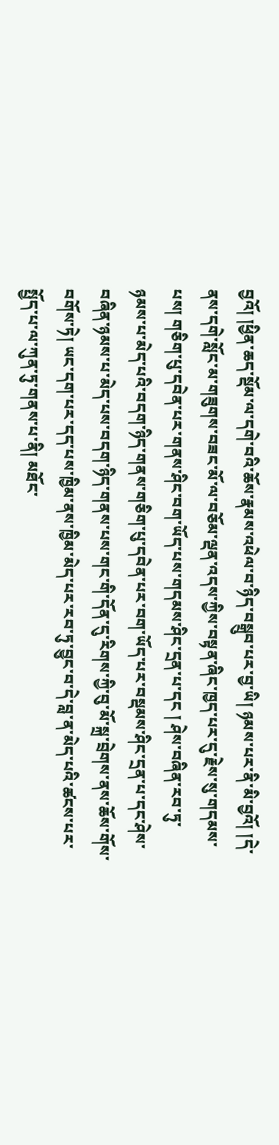བྱའོ། །ཕྱིན་ཆད་སྡོམ་ལ་དགེ་བའི་ཆོས་རྣམས་འཕེལ་བ་ཉིད་བསྒྲུབ་པར་བྱ་ཡི། ཉམས་པར་ནི་མི་བྱའོ། །དེ་ནས་དགེ་སློང་མ་གཟུགས་བཟང་མོ་ལ་བཅོམ་ལྡན་འདས་ཀྱིས་བསྟན་ཞིང་ཁྱད་པར་དུ་རྗེས་སུ་གདམས་པས། གཅིག་པུ་དབེན་པར་གནས་ཤིང་བག་ཡོད་པས་གདམས་ཤིང་དྲན་པ་དང ། ཤེས་བཞིན་རབ་ཏུ་ཉམས་པ་མེད་པའི་བདག་ཉིད་གནས་གཅིག་པུ་དབེན་པར་བག་ཡོད་པར་བསྡམས་ཤིང་དྲན་པ་དང་ཤེས་བཞིན་ཉམས་པ་མེད་པས་བདག་ཉིད་གནས་པས་གང་གི་དོན་དུ་རིགས་ཀྱི་བུ་མོ་སྐྲ་བྲེགས་ནས་ཆོས་གོས་བགོས་ཏེ། ཡང་དག་པར་དད་པས་ཁྱིམ་ནས་ཁྱིམ་མེད་པར་རབ་ཏུ་བྱུང་བ་དེ་བླ་ན་མེད་པའི་ཚངས་པར་སྤྱོད་པ་ལ་ཀུན་ཏུ་གནས་པ་ནི། མཐོང་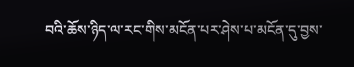བའི་ཆོས་ཉིད་ལ་རང་གིས་མངོན་པར་ཤེས་པ་མངོན་དུ་བྱས་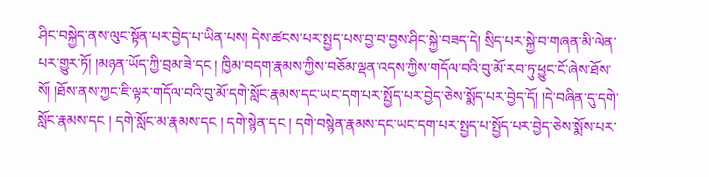ཤིང་བསྐྱེད་ནས་ལུང་སྟོན་པར་བྱེད་པ་ཡིན་པས། དེས་ཚངས་པར་སྤྱད་པས་བྱ་བ་བྱས་ཤིང་སྐྱེ་བཟད་དེ། སྲིད་པར་སྐྱེ་བ་གཞན་མི་ལེན་པར་གྱུར་ཏོ། །མཉན་ཡོད་ཀྱི་བྲམ་ཟེ་དང ། ཁྱིམ་བདག་རྣམས་ཀྱིས་བཅོམ་ལྡན་འདས་ཀྱིས་གདོལ་བའི་བུ་མོ་རབ་ཏུ་ཕྱུང་ངོ་ཞེས་ཐོས་སོ། །ཐོས་ནས་ཀྱང་ཇི་ལྟར་གདོལ་བའི་བུ་མོ་དགེ་སློང་རྣམས་དང་ཡང་དག་པར་སྤྱོད་པར་བྱེད་ཅེས་སྨོད་པར་བྱེད་དོ། །དེ་བཞིན་དུ་དགེ་སློང་རྣམས་དང ། དགེ་སློང་མ་རྣམས་དང ། དགེ་སྙེན་དང ། དགེ་བསྙེན་རྣམས་དང་ཡང་དག་པར་སྤྱད་པ་སྤྱོད་པར་བྱེད་ཅེས་སྨོས་པར་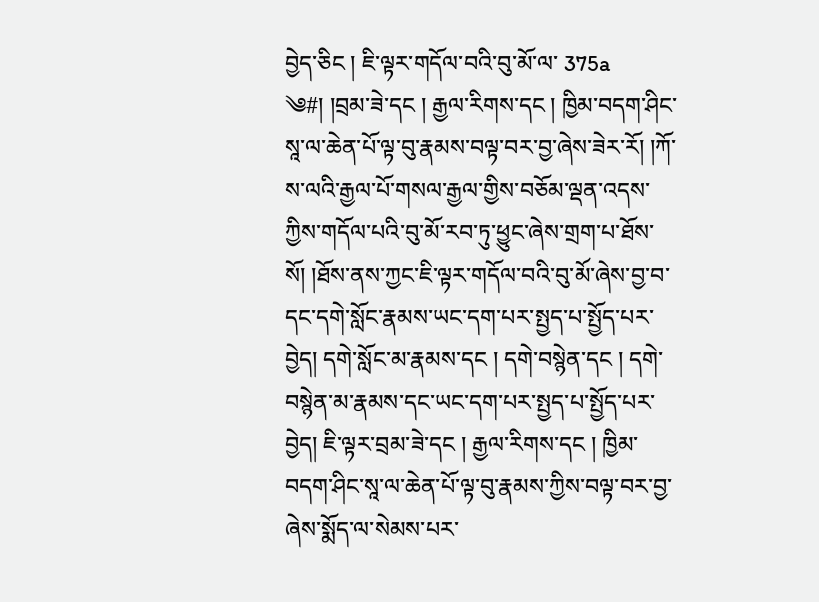བྱེད་ཅིང ། ཇི་ལྟར་གདོལ་བའི་བུ་མོ་ལ་ 375a ༄#། །བྲམ་ཟེ་དང ། རྒྱལ་རིགས་དང ། ཁྱིམ་བདག་ཤིང་སཱ་ལ་ཆེན་པོ་ལྟ་བུ་རྣམས་བལྟ་བར་བྱ་ཞེས་ཟེར་རོ། །ཀོ་ས་ལའི་རྒྱལ་པོ་གསལ་རྒྱལ་གྱིས་བཅོམ་ལྡན་འདས་ཀྱིས་གདོལ་པའི་བུ་མོ་རབ་ཏུ་ཕྱུང་ཞེས་གྲག་པ་ཐོས་སོ། །ཐོས་ནས་ཀྱང་ཇི་ལྟར་གདོལ་བའི་བུ་མོ་ཞེས་བྱ་བ་དང་དགེ་སློང་རྣམས་ཡང་དག་པར་སྤྱད་པ་སྤྱོད་པར་བྱེད། དགེ་སློང་མ་རྣམས་དང ། དགེ་བསྙེན་དང ། དགེ་བསྙེན་མ་རྣམས་དང་ཡང་དག་པར་སྤྱད་པ་སྤྱོད་པར་བྱེད། ཇི་ལྟར་བྲམ་ཟེ་དང ། རྒྱལ་རིགས་དང ། ཁྱིམ་བདག་ཤིང་སཱ་ལ་ཆེན་པོ་ལྟ་བུ་རྣམས་ཀྱིས་བལྟ་བར་བྱ་ཞེས་སྨོད་ལ་སེམས་པར་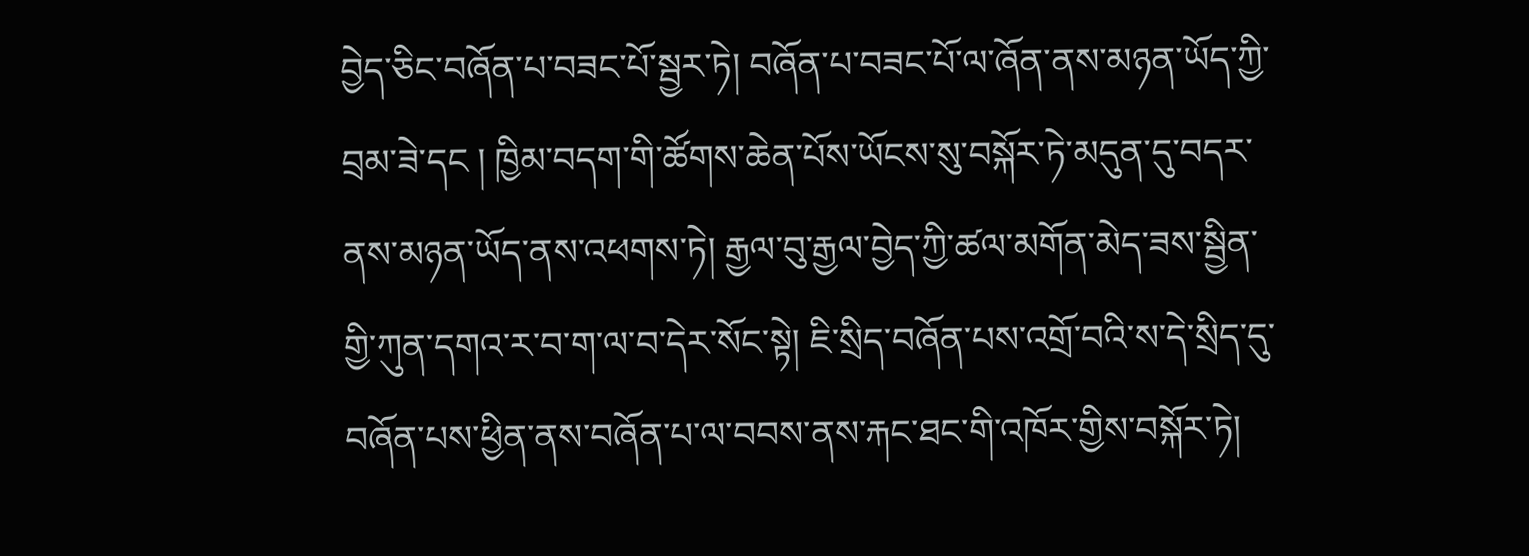བྱེད་ཅིང་བཞོན་པ་བཟང་པོ་སྦྱར་ཏེ། བཞོན་པ་བཟང་པོ་ལ་ཞོན་ནས་མཉན་ཡོད་ཀྱི་བྲམ་ཟེ་དང ། ཁྱིམ་བདག་གི་ཚོགས་ཆེན་པོས་ཡོངས་སུ་བསྐོར་ཏེ་མདུན་དུ་བདར་ནས་མཉན་ཡོད་ནས་འཕགས་ཏེ། རྒྱལ་བུ་རྒྱལ་བྱེད་ཀྱི་ཚལ་མགོན་མེད་ཟས་སྦྱིན་གྱི་ཀུན་དགའ་ར་བ་ག་ལ་བ་དེར་སོང་སྟེ། ཇི་སྲིད་བཞོན་པས་འགྲོ་བའི་ས་དེ་སྲིད་དུ་བཞོན་པས་ཕྱིན་ནས་བཞོན་པ་ལ་བབས་ནས་རྐང་ཐང་གི་འཁོར་གྱིས་བསྐོར་ཏེ།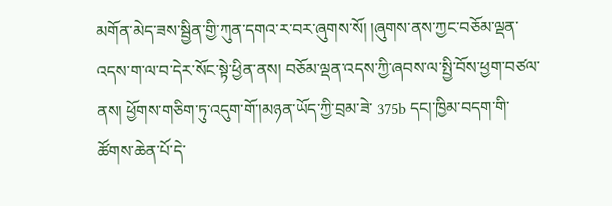མགོན་མེད་ཟས་སྦྱིན་གྱི་ཀུན་དགའ་ར་བར་ཞུགས་སོ། །ཞུགས་ནས་ཀྱང་བཅོམ་ལྡན་འདས་ག་ལ་བ་དེར་སོང་སྟེ་ཕྱིན་ནས། བཅོམ་ལྡན་འདས་ཀྱི་ཞབས་ལ་སྤྱི་བོས་ཕྱག་བཙལ་ནས། ཕྱོགས་གཅིག་ཏུ་འདུག་གོ་།མཉན་ཡོད་ཀྱི་བྲམ་ཟེ་ 375b དང།་ཁྱིམ་བདག་གི་ཚོགས་ཆེན་པོ་དེ་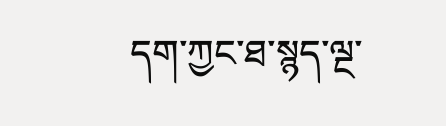དག་ཀྱང་ཐ་སྙད་ལྔ་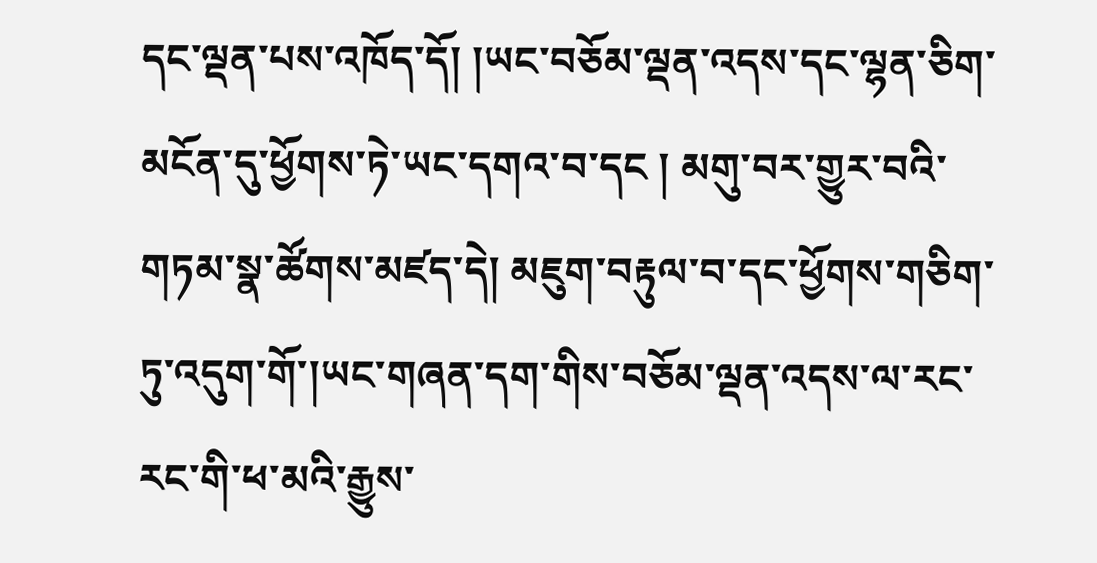དང་ལྡན་པས་འཁོད་དོ། །ཡང་བཅོམ་ལྡན་འདས་དང་ལྷན་ཅིག་མངོན་དུ་ཕྱོགས་ཏེ་ཡང་དགའ་བ་དང ། མགུ་བར་གྱུར་བའི་གཏམ་སྣ་ཚོགས་མཛད་དེ། མཇུག་བརྟུལ་བ་དང་ཕྱོགས་གཅིག་ཏུ་འདུག་གོ་།ཡང་གཞན་དག་གིས་བཅོམ་ལྡན་འདས་ལ་རང་རང་གི་ཕ་མའི་རྒྱུས་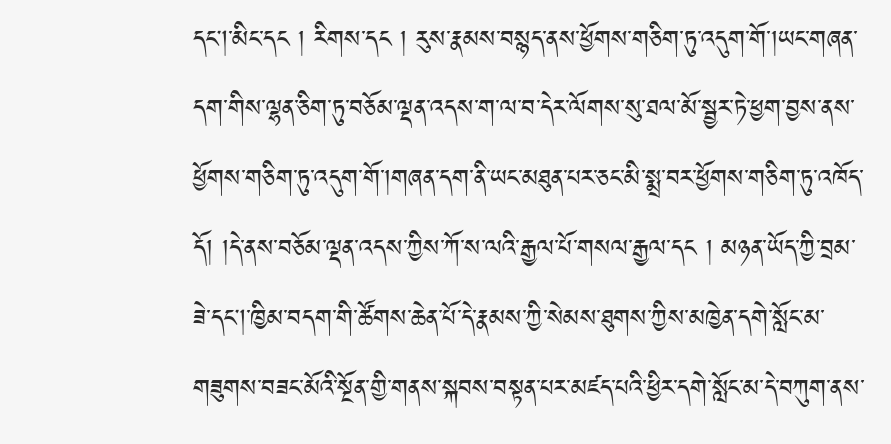དང།་མིང་དང ། རིགས་དང ། རུས་རྣམས་བསྙད་ནས་ཕྱོགས་གཅིག་ཏུ་འདུག་གོ་།ཡང་གཞན་དག་གིས་ལྷན་ཅིག་ཏུ་བཅོམ་ལྡན་འདས་ག་ལ་བ་དེར་ལོགས་སུ་ཐལ་མོ་སྦྱར་ཏེ་ཕྱག་བྱས་ནས་ཕྱོགས་གཅིག་ཏུ་འདུག་གོ་།གཞན་དག་ནི་ཡང་མཐུན་པར་ཅང་མི་སྨྲ་བར་ཕྱོགས་གཅིག་ཏུ་འཁོད་དོ། །དེ་ནས་བཅོམ་ལྡན་འདས་ཀྱིས་ཀོ་ས་ལའི་རྒྱལ་པོ་གསལ་རྒྱལ་དང ། མཉན་ཡོད་ཀྱི་བྲམ་ཟེ་དང།་ཁྱིམ་བདག་གི་ཚོགས་ཆེན་པོ་དེ་རྣམས་ཀྱི་སེམས་ཐུགས་ཀྱིས་མཁྱེན་དགེ་སློང་མ་གཟུགས་བཟང་མོའི་སྔོན་གྱི་གནས་སྐབས་བསྟན་པར་མཛད་པའི་ཕྱིར་དགེ་སློང་མ་དེ་བཀུག་ནས་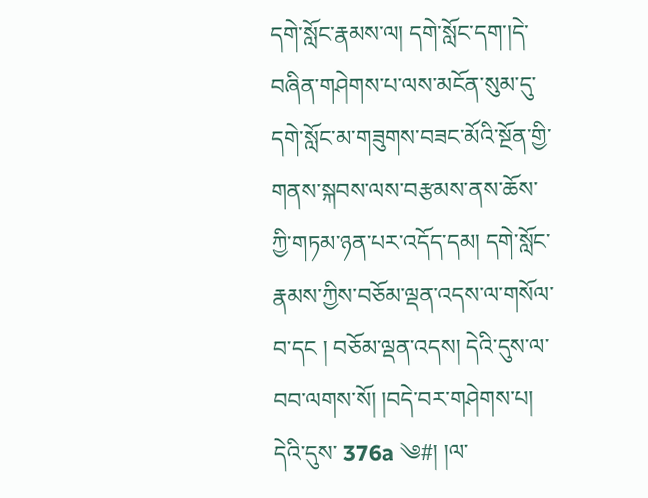དགེ་སློང་རྣམས་ལ། དགེ་སློང་དག་།དེ་བཞིན་གཤེགས་པ་ལས་མངོན་སུམ་དུ་དགེ་སློང་མ་གཟུགས་བཟང་མོའི་སྔོན་གྱི་གནས་སྐབས་ལས་བརྩམས་ནས་ཆོས་ཀྱི་གཏམ་ཉན་པར་འདོད་དམ། དགེ་སློང་རྣམས་ཀྱིས་བཅོམ་ལྡན་འདས་ལ་གསོལ་བ་དང ། བཅོམ་ལྡན་འདས། དེའི་དུས་ལ་བབ་ལགས་སོ། །བདེ་བར་གཤེགས་པ། དེའི་དུས་ 376a ༄#། །ལ་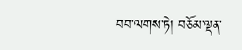བབ་ལགས་ཏེ། བཅོམ་ལྡན་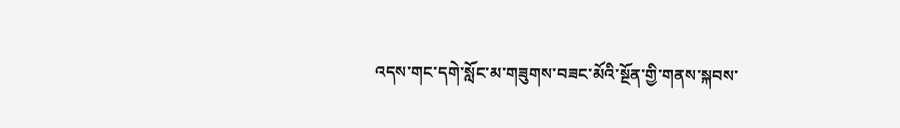འདས་གང་དགེ་སློང་མ་གཟུགས་བཟང་མོའི་སྔོན་གྱི་གནས་སྐབས་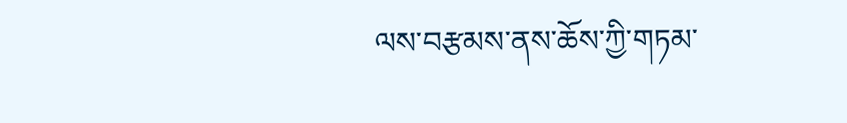ལས་བརྩམས་ནས་ཆོས་ཀྱི་གཏམ་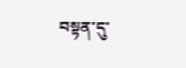བསྟན་དུ་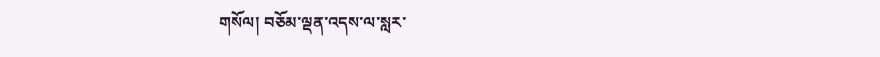གསོལ། བཅོམ་ལྡན་འདས་ལ་སླར་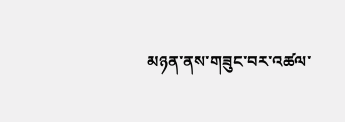མཉན་ནས་གཟུང་བར་འཚལ་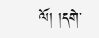ལོ། །དགེ་